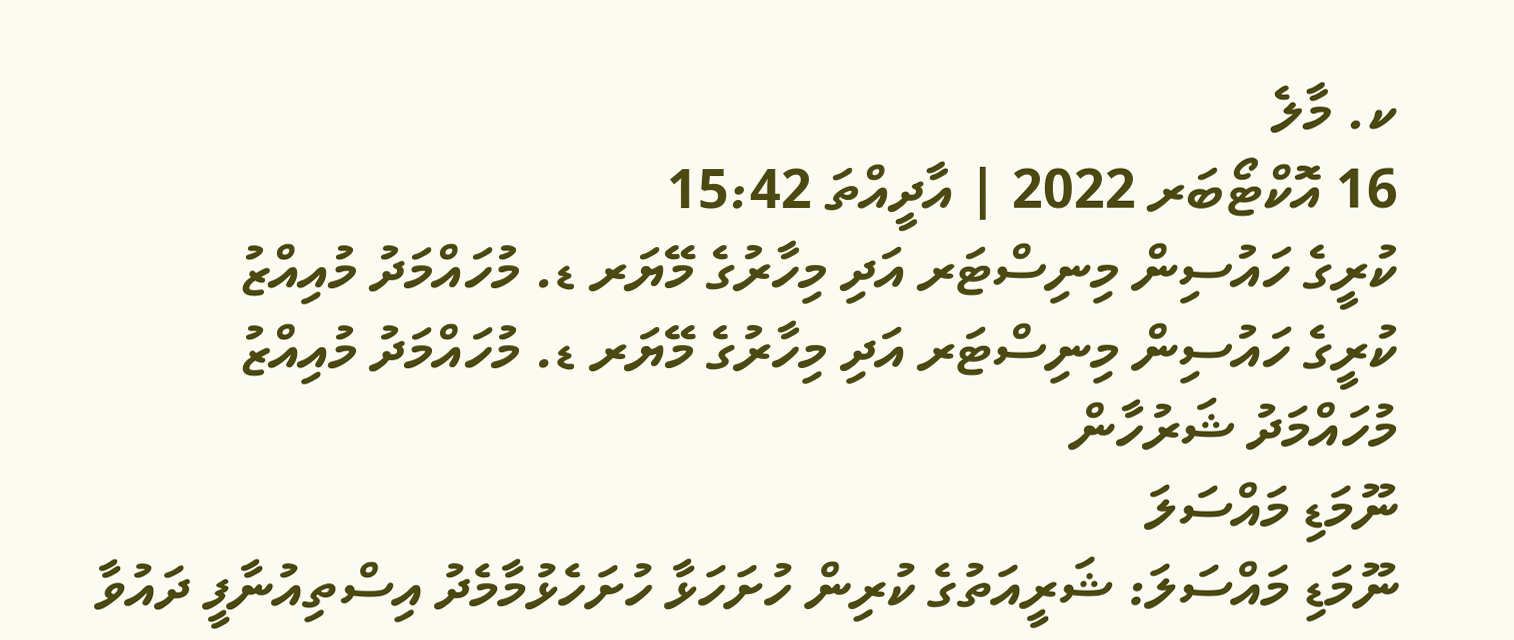ކ. މާލެ
16 އޮކްޓޯބަރ 2022 | އާދީއްތަ 15:42
ކުރީގެ ހައުސިން މިނިސްޓަރ އަދި މިހާރުގެ މޭޔަރ ޑ. މުހައްމަދު މުއިއްޒު
ކުރީގެ ހައުސިން މިނިސްޓަރ އަދި މިހާރުގެ މޭޔަރ ޑ. މުހައްމަދު މުއިއްޒު
މުހައްމަދު ޝަރުހާން
ނޫމަޑި މައްސަލަ
ނޫމަޑި މައްސަލަ: ޝަރީއަތުގެ ކުރިން ހުށަހަޅާ ހުށަހެޅުމާމެދު އިސްތިއުނާފީ ދައުވާ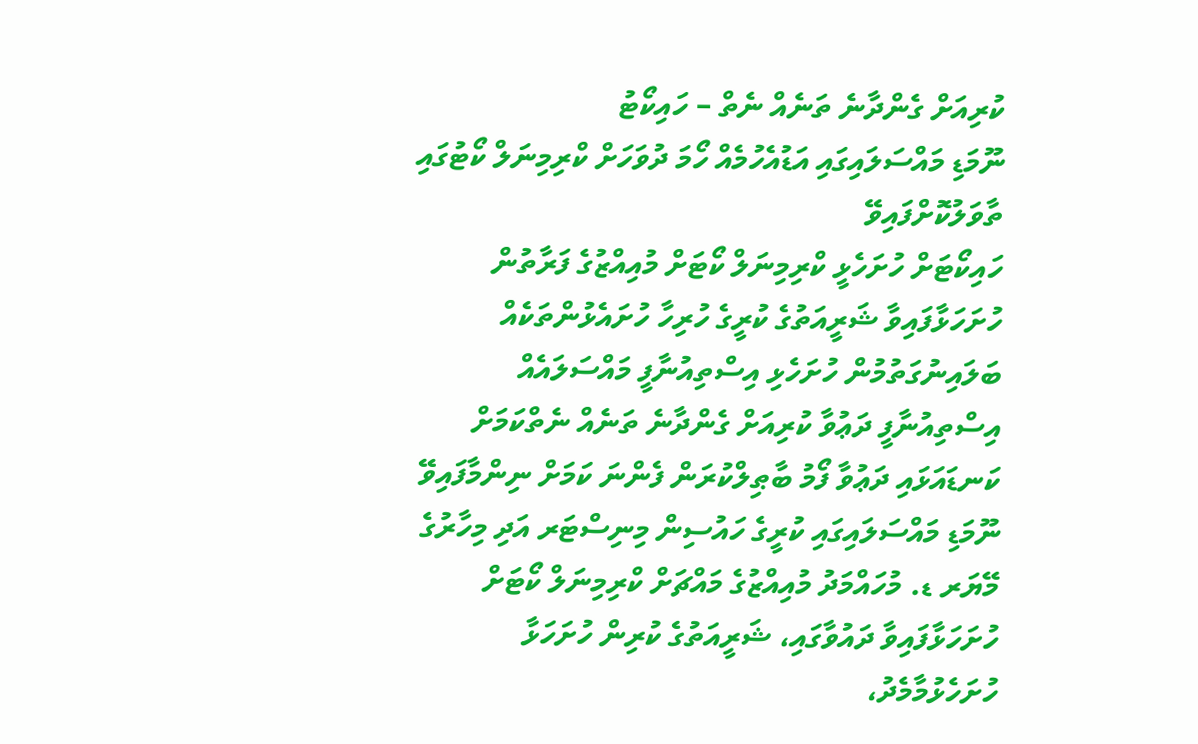ކުރިއަށް ގެންދާނެ ތަނެއް ނެތް – ހައިކޯޓު
ނޫމަޑި މައްސަލައިގައި އަޑުއެހުމެއް ހޯމަ ދުވަހަށް ކްރިމިނަލް ކޯޓުގައި ތާވަލުކޮށްފައިވޭ
ހައިކޯޓަށް ހުށަހެޅީ ކްރިމިނަލް ކޯޓަށް މުއިއްޒުގެ ފަރާތުން ހުށަހަޅާފައިވާ ޝަރީއަތުގެ ކުރީގެ ހުރިހާ ހުށައެޅުންތަކެއް ބަލައިނުގަތުމުން ހުށަހެޅި އިސްތިއުނާފީ މައްސަލައެއް
އިސްތިއުނާފީ ދަޢުވާ ކުރިއަށް ގެންދާނެ ތަނެއް ނެތްކަމަށް ކަނޑައަޅައި ދަޢުވާ ފޯމު ބާޠިލްކުރަން ފެންނަ ކަމަށް ނިންމާފައިވޭ
ނޫމަޑި މައްސަލައިގައި ކުރީގެ ހައުސިން މިނިސްޓަރ އަދި މިހާރުގެ މޭޔަރ ޑ. މުހައްމަދު މުއިއްޒުގެ މައްޗަށް ކްރިމިނަލް ކޯޓަށް ހުށަހަޅާފައިވާ ދައުވާގައި، ޝަރީއަތުގެ ކުރިން ހުށަހަޅާ ހުށަހެޅުމާމެދު،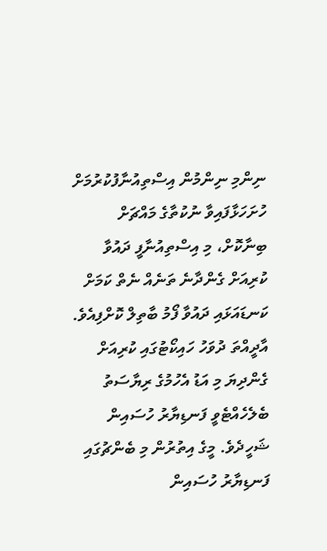ނިންމި ނިންމުން އިސްތިއުނާފުކުރުމަށް ހުށަހަޅާފައިވާ ނުކުތާގެ މައްޗަށް ބިނާކޮށް، މި އިސްތިއުނާފީ ދައުވާ ކުރިއަށް ގެންދާނެ ތަނެއް ނެތް ކަމަށް ކަނޑައަޅައި ދައުވާ ފޯމު ބާތިލް ކޮށްފިއެވެ.
އާދީއްތަ ދުވަހު ހައިކޯޓުގައި ކުރިއަށް ގެންދިޔަ މި އަޑު އެހުމުގެ ރިޔާސަތު ބެލެހެއްޓެވީ ފަނޑިޔާރު ހުސައިން ޝަހީދެވެ. މީގެ އިތުރުން މި ބެންޗުގައި ފަނޑިޔާރު ހުސައިން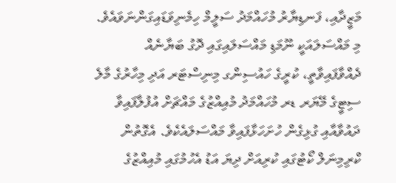މަޒީދާއި، ފަނޑިޔާރު މުހައްމަދު ސަލީމް ހިމެނިވަޑައިގަންނަވައެވެ.
މި މައްސަލައަކީ ނޫމަޑި މައްސަލައިގައި ދޮގު ބަޔާނެއް ދެއްވާފައިވާތީ، ކުރީގެ ހައުސިންގ މިނިސްޓަރ އަދި މިހާރުގެ މާލެ ސިޓީގެ މޭޔަރ ޑރ މުހައްމަދު މުއިއްޒުގެ މައްޗަށް އުފުލާފައިވާ ދައުވާއާއި ގުޅިގެން ހުށަހަޅާފައިވާ މައްސަލައެކެވެ. އެގޮތުން ކްރިމިނަލް ކޯޓުގައި ކުރިއަށް ދިޔަ އަޑު އެހުމުގައި މުއިއްޒުގެ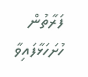ފަރާތުން ހުށަހަޅާފައިވާ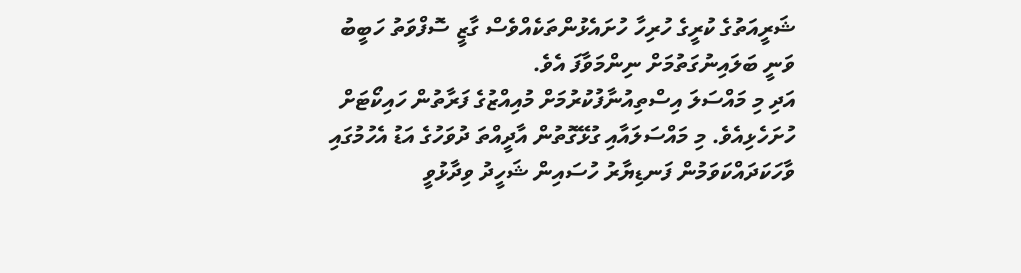ޝަރީއަތުގެ ކުރީގެ ހުރިހާ ހުށައެޅުންތަކެއްވެސް ގާޒީ ސޮފްވަތު ހަބީބު ވަނީ ބަލައިނުގަތުމަށް ނިންމަވާފަ އެވެ.
އަދި މި މައްސަލަ އިސްތިއުނާފުކުރުމަށް މުއިއްޒުގެ ފަރާތުން ހައިކޯޓަށް ހުށަހެޅިއެވެ. މި މައްސަލައާއި ގުޅޭގޮތުން އާދީއްތަ ދުވަހުގެ އަޑު އެހުމުގައި ވާހަކަދައްކަވަމުން ފަނޑިޔާރު ހުސައިން ޝަހީދު ވިދާޅުވީ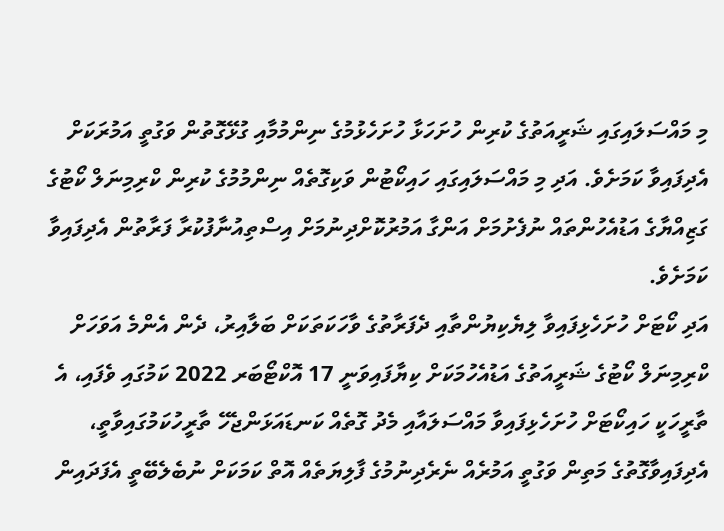މި މައްސަލައިގައި ޝަރީއަތުގެ ކުރިން ހުށަހަޅާ ހުށަހެޅުމުގެ ނިންމުމާއި ގުޅޭގޮތުން ވަގުތީ އަމުރަކަށް އެދިފައިވާ ކަމަށެވެ. އަދި މި މައްސަލައިގައި ހައިކޯޓުން ވަކިގޮތެއް ނިންމުމުގެ ކުރިން ކްރިމިނަލް ކޯޓުގެ ގަޒިއްޔާގެ އަޑުއެހުންތައް ނުފެށުމަށް އަންގާ އަމުރުކޮށްދިނުމަށް އިސްތިއުނާފުކުރާ ފަރާތުން އެދިފައިވާ ކަމަށެވެ.
އަދި ކޯޓަށް ހުށަހެޅިފައިވާ ލިޔެކިޔުންތާއި ދެފަރާތުގެ ވާހަކަތަކަށް ބަލާއިރު، ދެން އެންމެ އަވަހަށް ކްރިމިނަލް ކޯޓުގެ ޝަރީއަތުގެ އަޑުއެހުމަކަށް ކިޔާފައިވަނީ 17 އޮކްޓޯބަރ 2022 ކަމުގައި ވެފައި، އެ ތާރީހަކީ ހައިކޯޓަށް ހުށަހެޅިފައިވާ މައްސަލައާއި މެދު ގޮތެއް ކަނޑައަޅަންޖެހޭ ތާރީހުކަމުގައިވާތީ، އެދިފައިވާގޮތުގެ މަތިން ވަގުތީ އަމުރެއް ނެރެދިނުމުގެ ފާލިޔަތެއް އޮތް ކަމަކަށް ނުބެލެބޭތީ އެފަދައިން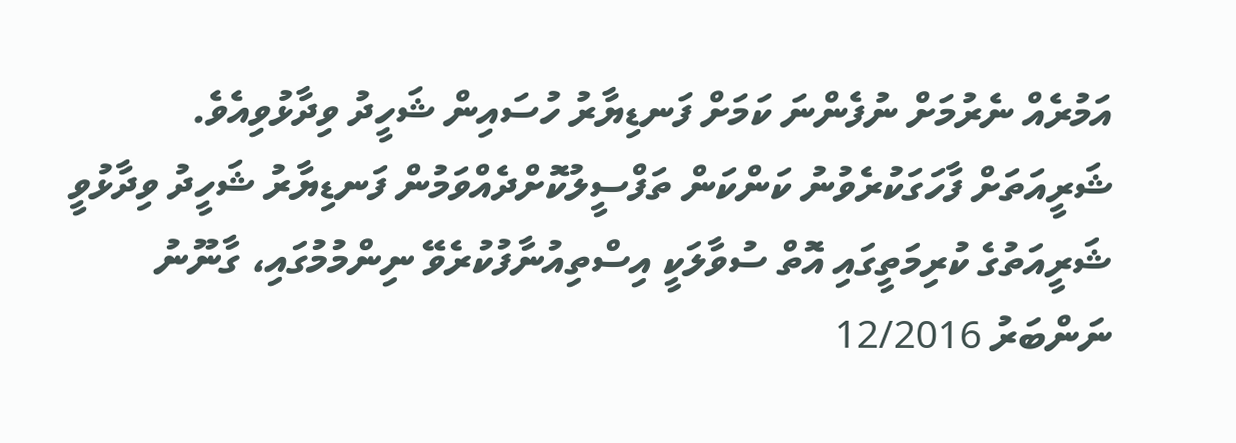އަމުރެއް ނެރުމަށް ނުފެންނަ ކަމަށް ފަނޑިޔާރު ހުސައިން ޝަހީދު ވިދާޅުވިއެވެ.
ޝަރީއަތަށް ފާހަގަކުރެވުނު ކަންކަން ތަފްސީލުކޮށްދެއްވަމުން ފަނޑިޔާރު ޝަހީދު ވިދާޅުވީ ޝަރީއަތުގެ ކުރިމަތީގައި އޮތް ސުވާލަކީ އިސްތިއުނާފުކުރެވޭ ނިންމުމުގައި، ގާނޫނު ނަންބަރު 12/2016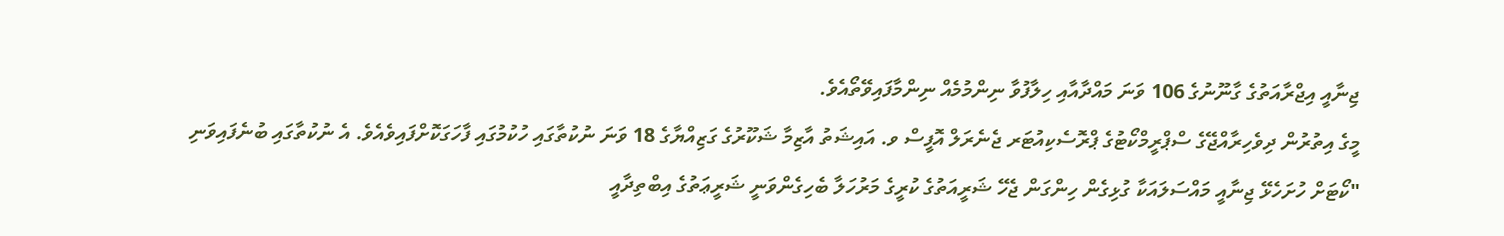ޖިނާއީ އިޖްރާއަތުގެ ގާނޫނުގެ 106 ވަނަ މައްދާއާއި ހިލާފުވާ ނިންމުމެއް ނިންމާފައިވޭތޯއެވެ.
މީގެ އިތުރުން ދިވެހިރާއްޖޭގެ ސްޕްރީމްކޯޓުގެ ޕްރޮސެކިއުޓަރ ޖެނެރަލް އޮފީސް ވ. އައިޝަތު އާޒިމާ ޝަކޫރުގެ ގަޒިއްޔާގެ 18 ވަނަ ނުކުތާގައި ހުކުމުގައި ފާހަގަކޮށްފައިވެއެވެ. އެ ނުކުތާގައި ބުނެފައިވަނި "ކޯޓަށް ހުށަހެޅޭ ޖިނާއީ މައްސަލައަކާ ގުޅިގެން ހިންގަން ޖެހޭ ޝަރީއަތުގެ ކުރީގެ މަރުހަލާ ބެހިގެންވަނީ ޝަރީޢަތުގެ އިބްތިދާއީ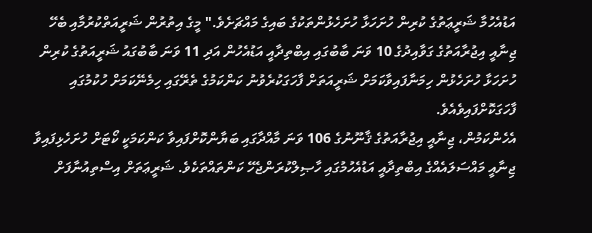އަޑުއެހުމާ ޝަރީޢަތުގެ ކުރިން ހުށަހަޅާ ހުށަހެޅުންތަކުގެ ބައިގެ މައްޗަށެވެ." މީގެ އިތުރުން ޝަރީއަތްކުރުމާއި ބެހޭ ޖިނާއީ އިޖުރާއަތުގެ ގަވާއިދުގެ 10 ވަނަ ބާބުގައި އިބްތިދާއީ އަޑުއެހުން އަދި 11 ވަނަ ބާބުގައު ޝަރީއަތުގެ ކުރިން ހުށަހަޅާ ހުށަހެޅުން ހިމަނާފައިވާކަމަށް ޝަރީއަތަށް ފާހަގަކުރެވުނު ކަންކަމުގެ ތެރޭގައި ހިމެނޭކަމަށް ހުކުމުގައި ފާހަގަކޮށްފައިވެއެވެ.
އެހެންކަމުން، ޖިނާއީ އިޖުރާއަތުގެ ޤާނޫނުގެ 106 ވަނަ މާއްދާގައި ބަޔާންކޮށްފައިވާ ކަންކަމަކީ ކޯޓަށް ހުށަހެޅިފައިވާ ޖިނާއީ މައްސަލައެއްގެ އިބްތިދާއީ އަޑުއެހުމުގައި ހާޞިލްކުރަންޖެހޭ ކަންތައްތަކެވެ. ޝަރީޢަތަށް އިސްތިއުނާފަށް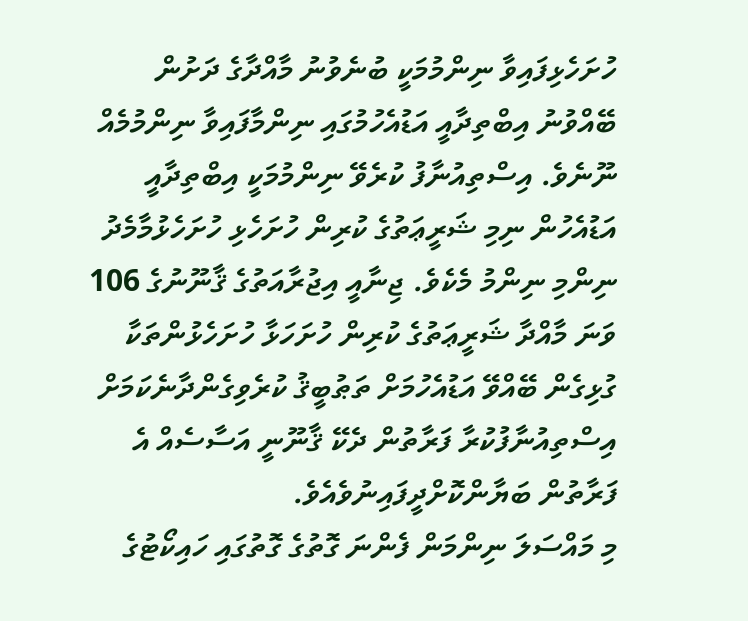ހުށަހެޅިފައިވާ ނިންމުމަކީ ބުނެވުނު މާއްދާގެ ދަށުން ބޭއްވުނު އިބްތިދާއީ އަޑުއެހުމުގައި ނިންމާފައިވާ ނިންމުމެއް ނޫނެވެ. އިސްތިއުނާފު ކުރެވޭ ނިންމުމަކީ އިބްތިދާއީ އަޑުއެހުން ނިމި ޝަރީޢަތުގެ ކުރިން ހުށަހެޅި ހުށަހެޅުމާމެދު ނިންމި ނިންމު މެކެވެ. ޖިނާއީ އިޖުރާއަތުގެ ޤާނޫނުގެ 106 ވަނަ މާއްދާ ޝަރީޢަތުގެ ކުރިން ހުށަހަޅާ ހުށަހެޅުންތަކާ ގުޅިގެން ބޭއްވޭ އަޑުއެހުމަށް ތަޠުބީޤު ކުރެވިގެންދާނެކަމަށް އިސްތިއުނާފުކުރާ ފަރާތުން ދެކޭ ޤާނޫނީ އަސާސެއް އެ ފަރާތުން ބަޔާންކޮށްދީފައިނުވެއެވެ.
މި މައްސަލަ ނިންމަން ފެންނަ ގޮތުގެ ގޮތުގައި ހައިކޯޓުގެ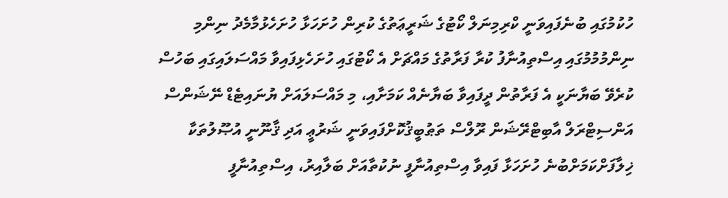ހުކުމުގައި ބުނެފައިވަނީ ކްރިމިނަލް ކޯޓުގެ ޝަރީޢަތުގެ ކުރިން ހުށަހަޅާ ހުށަހެޅުމާމެދު ނިންމި ނިންމުމުމުގައި އިސްތިއުނާފު ކުރާ ފަރާތުގެ މައްޗަށް އެ ކޯޓުގައި ހުށަހެޅިފައިވާ މައްސަލައިގައި ބަހުސް ކުރެވޭ ބަޔާނަކީ އެ ފަރާތުން ދީފައިވާ ބަޔާނެއް ކަމަށާއި، މި މައްސަލައަށް ޔުނައިޓެޑް ނޭޝަންސް އަންސިޓްރަލް އާބިޓްރޭޝަން ރޫލްސް ތަޠުބީޤުކޮށްފައިވަނީ ޝަރުޢީ އަދި ޤާނޫނީ އުޞޫލުތަކާ ޚިލާފަށްކަމަށްބުނެ ހުށަހަޅާ ފައިވާ އިސްތިއުނާފީ ނުކުތާއަށް ބަލާއިރު، އިސްތިއުނާފީ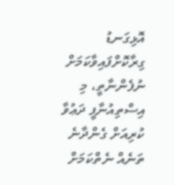އޮޅިގަނޑު ގިރާކޮށްފައިވާކަމަށް ނުފެންނާތީ، މި އިސްތިއުނާފީ ދަޢުވާ ކުރިއަށް ގެންދާނެ ތަނެއް ނެތްކަމަށް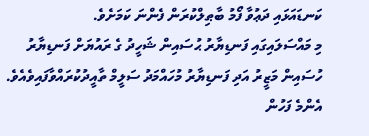ކަނޑައަޅައި ދަޢުވާ ފޯމު ބާޠިލްކުރަން ފެންނަ ކަމަށެވެ.
މި މައްސަލައިގައި ފަނޑިޔާރު ޙުސައިން ޝަހީދު ގެ ރައުޔަށް ފަނޑިޔާރު ހުސައިން މަޒީރު އަދި ފަނޑިޔާރު މުހައްމަދު ސަލީމް ތާއީދުކުރައްވާފައިވެއެވެ.
އެންމެ ފަހުން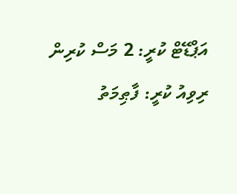އަޕްޑޭޓް ކުރީ: 2 މަސް ކުރިން
ރިވިއު ކުރީ: ފާޠިމަތު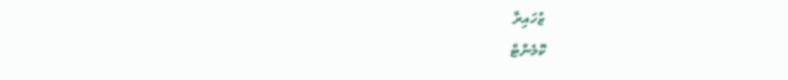ޒުހައިރާ
ކޮމެންޓް